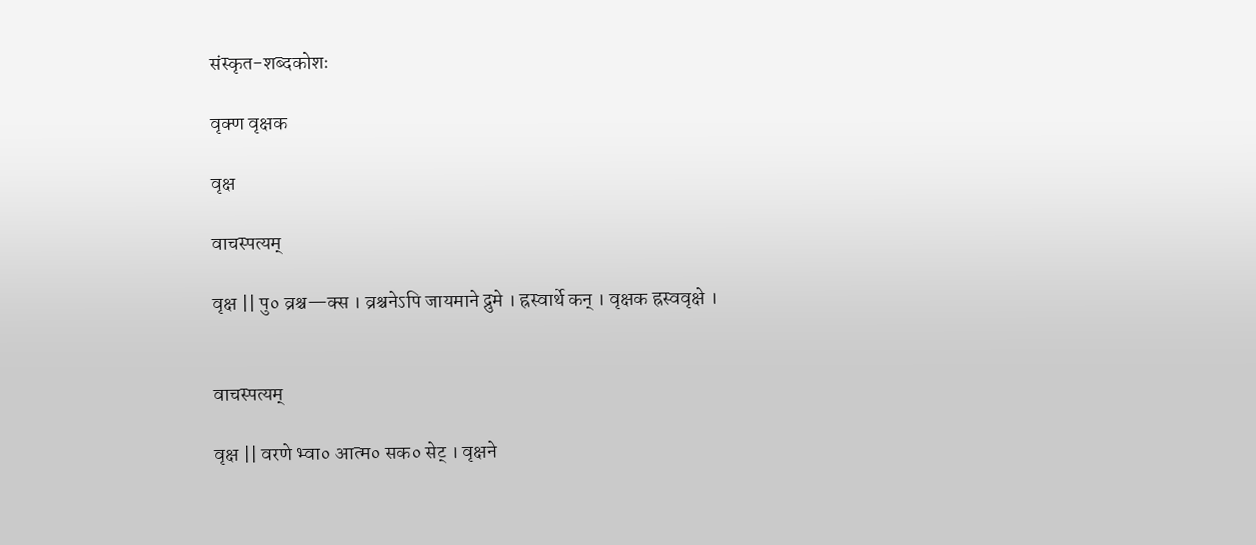संस्कृत-शब्दकोशः

वृक्ण वृक्षक

वृक्ष

वाचस्पत्यम्

वृक्ष || पु० व्रश्च—क्स । व्रश्चनेऽपि जायमाने द्रुमे । ह्रस्वार्थे कन् । वृक्षक ह्रस्ववृक्षे ।


वाचस्पत्यम्

वृक्ष || वरणे भ्वा० आत्म० सक० सेट् । वृक्षने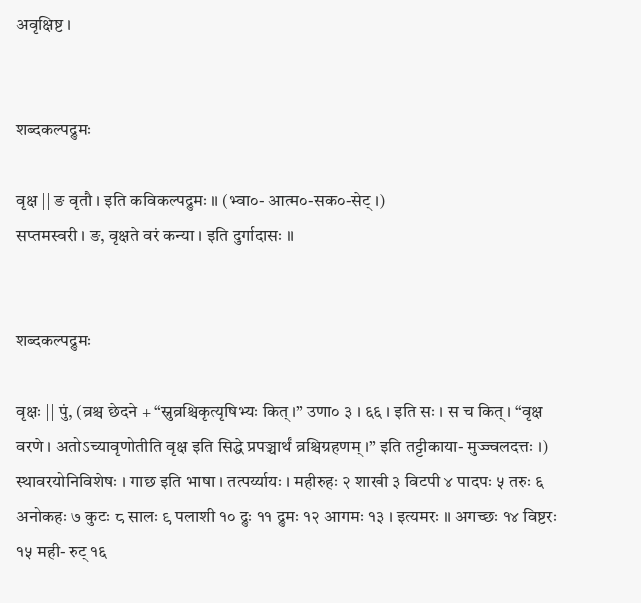अवृक्षिष्ट ।


शब्दकल्पद्रुमः

वृक्ष || ङ वृतौ । इति कविकल्पद्रुमः ॥ (भ्वा०- आत्म०-सक०-सेट् ।)
सप्तमस्वरी । ङ, वृक्षते वरं कन्या । इति दुर्गादासः ॥


शब्दकल्पद्रुमः

वृक्षः || पुं, (व्रश्च छेदने + “स्नुव्रश्चिकृत्यृषिभ्यः कित् ।” उणा० ३ । ६६ । इति सः । स च कित् । “वृक्ष वरणे । अतोऽच्यावृणोतीति वृक्ष इति सिद्धे प्रपञ्चार्थं व्रश्चिग्रहणम् ।” इति तट्टीकाया- मुज्ज्वलदत्तः ।)
स्थावरयोनिविशेषः । गाछ इति भाषा । तत्पर्य्यायः । महीरुहः २ शाखी ३ विटपी ४ पादपः ५ तरुः ६ अनोकहः ७ कुटः ८ सालः ९ पलाशी १० द्रुः ११ द्रुमः १२ आगमः १३ । इत्यमरः ॥ अगच्छः १४ विष्टरः १५ मही- रुट् १६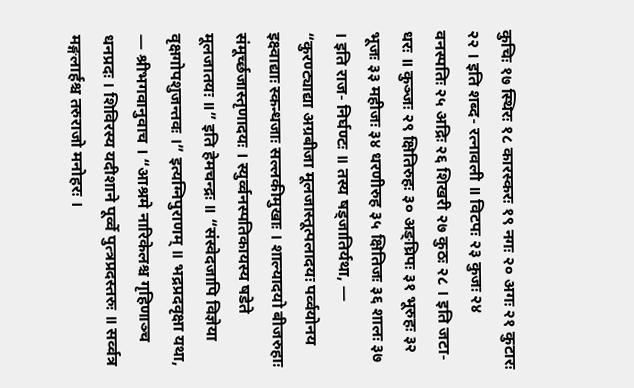कुचिः १७ स्थिरः १८ कारस्करः १९ नगः २० अगः २१ कुटारः २२ । इति शब्द- रत्नावली ॥ विटपः २३ कुजः २४ वनस्पतिः २५ अद्रिः २६ शिखरी २७ कुठः २८ । इति जटा- धरः ॥ कुञ्जः २९ क्षितिरुहः ३० अङ्घ्रिपः ३१ भूरुहः ३२ भूजः ३३ महीजः ३४ धरणीरुह ३५ क्षितिजः ३६ शालः ३७ । इति राज- निर्घण्टः ॥ तस्य षड्जातिर्यथा, —
“कुरण्ट्याद्या अग्रबीजा मूलजास्तूत्पलादयः पर्व्वयोनय इक्ष्वाद्याः स्कन्धजाः सल्लकीमुखाः । शाल्यादयो बीजरुहाः संमूर्च्छजास्तृणादयः । स्युर्व्वनस्पतिकायस्य षडेते मूलजातयः ॥” इति हेमचन्द्रः ॥ “संस्वेदजापि विज्ञेया वृक्षगोपशुजन्तवः ।” इत्यग्निपुराणम् ॥ भद्रप्रदवृक्षा यथा, — श्रीभगवानुवाच । “आश्रमे नारिकेलश्च गृहिणाञ्च धनप्रदः । शिविरस्य यदीशाने पूर्व्वे पुत्त्रप्रदस्तरुः ॥ सर्व्वत्र मङ्गलार्हश्च तरुराजो मनोहरः ।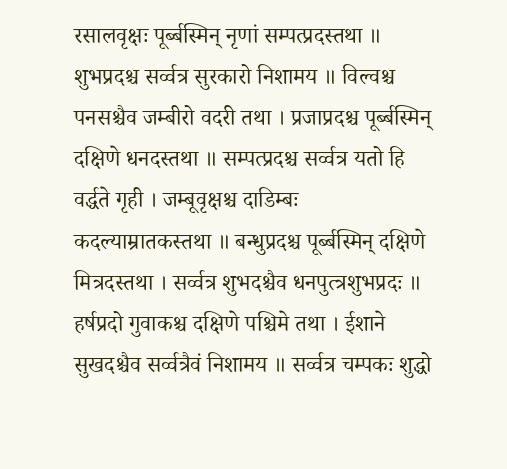रसालवृक्षः पूर्ब्बस्मिन् नृणां सम्पत्प्रदस्तथा ॥ शुभप्रदश्च सर्व्वत्र सुरकारो निशामय ॥ विल्वश्च पनसश्चैव जम्बीरो वदरी तथा । प्रजाप्रदश्च पूर्ब्बस्मिन् दक्षिणे धनदस्तथा ॥ सम्पत्प्रदश्च सर्व्वत्र यतो हि वर्द्धते गृही । जम्बूवृक्षश्च दाडिम्बः कदल्याम्रातकस्तथा ॥ बन्धुप्रदश्च पूर्ब्बस्मिन् दक्षिणे मित्रदस्तथा । सर्व्वत्र शुभदश्चैव धनपुत्त्रशुभप्रदः ॥ हर्षप्रदो गुवाकश्च दक्षिणे पश्चिमे तथा । ईशाने सुखदश्चैव सर्व्वत्रैवं निशामय ॥ सर्व्वत्र चम्पकः शुद्धो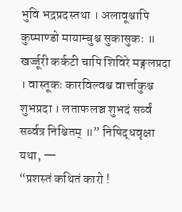भुवि भद्रप्रदस्तथा । अलावूश्चापि कुष्माण्डो मायाम्बुश्च सुकासुकः ॥ खर्ज्जूरी कर्कटी चापि शिविरे मङ्गलप्रदा । वास्तूकः कारविल्वश्च वार्त्ताकुश्च शुभप्रदा । लताफलञ्च शुभदं सर्व्वं सर्व्वत्र निश्चितम् ॥” निषिद्धवृक्षा यथा, —
“प्रशस्तं कथितं कारो !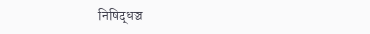निषिद्धञ्च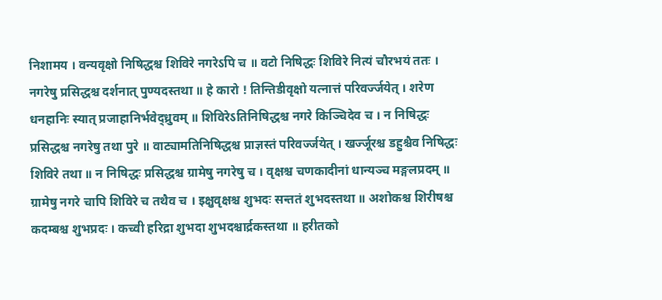निशामय । वन्यवृक्षो निषिद्धश्च शिविरे नगरेऽपि च ॥ वटो निषिद्धः शिविरे नित्यं चौरभयं ततः । नगरेषु प्रसिद्धश्च दर्शनात् पुण्यदस्तथा ॥ हे कारो ! तिन्तिडीवृक्षो यत्नात्तं परिवर्ज्जयेत् । शरेण धनहानिः स्यात् प्रजाहानिर्भवेद्ध्रुवम् ॥ शिविरेऽतिनिषिद्धश्च नगरे किञ्चिदेव च । न निषिद्धः प्रसिद्धश्च नगरेषु तथा पुरे ॥ वाट्यामतिनिषिद्धश्च प्राज्ञस्तं परिवर्ज्जयेत् । खर्ज्जूरश्च डहुश्चैव निषिद्धः शिविरे तथा ॥ न निषिद्धः प्रसिद्धश्च ग्रामेषु नगरेषु च । वृक्षश्च चणकादीनां धान्यञ्च मङ्गलप्रदम् ॥ ग्रामेषु नगरे चापि शिविरे च तथैव च । इक्षुवृक्षश्च शुभदः सन्ततं शुभदस्तथा ॥ अशोकश्च शिरीषश्च कदम्बश्च शुभप्रदः । कच्वी हरिद्रा शुभदा शुभदश्चार्द्रकस्तथा ॥ हरीतको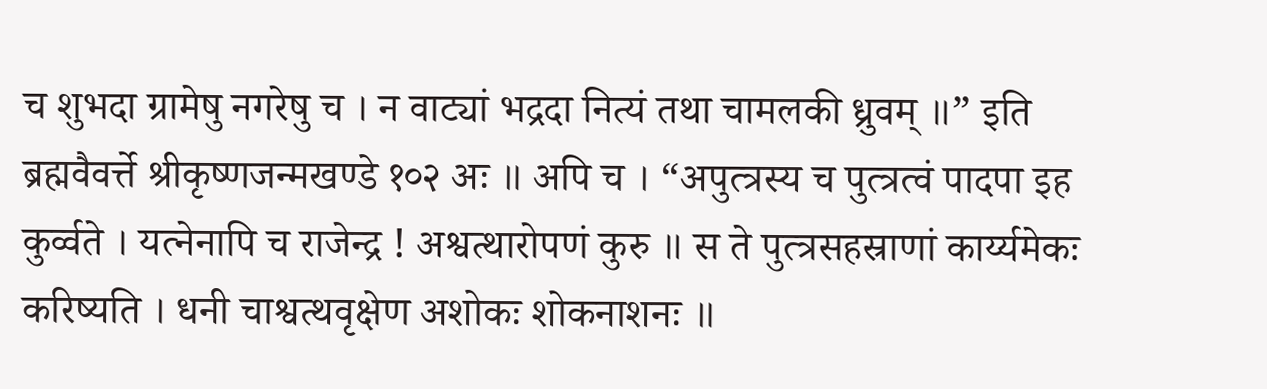च शुभदा ग्रामेषु नगरेषु च । न वाट्यां भद्रदा नित्यं तथा चामलकी ध्रुवम् ॥” इति ब्रह्मवैवर्त्ते श्रीकृष्णजन्मखण्डे १०२ अः ॥ अपि च । “अपुत्त्रस्य च पुत्त्रत्वं पादपा इह कुर्व्वते । यत्नेनापि च राजेन्द्र ! अश्वत्थारोपणं कुरु ॥ स ते पुत्त्रसहस्राणां कार्य्यमेकः करिष्यति । धनी चाश्वत्थवृक्षेण अशोकः शोकनाशनः ॥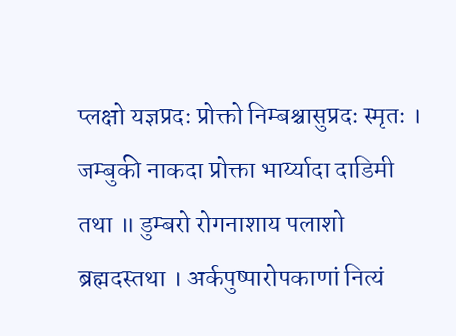प्लक्षो यज्ञप्रदः प्रोक्तो निम्बश्चासुप्रदः स्मृतः । जम्बुकी नाकदा प्रोक्ता भार्य्यादा दाडिमी तथा ॥ डुम्बरो रोगनाशाय पलाशो ब्रह्मदस्तथा । अर्कपुष्पारोपकाणां नित्यं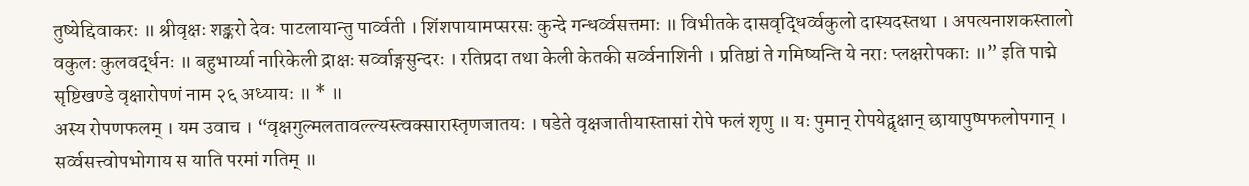तुष्येद्दिवाकरः ॥ श्रीवृक्षः शङ्करो देवः पाटलायान्तु पार्व्वती । शिंशपायामप्सरसः कुन्दे गन्धर्व्वसत्तमाः ॥ विभीतके दासवृद्धिर्व्वकुलो दास्यदस्तथा । अपत्यनाशकस्तालो वकुलः कुलवर्द्धनः ॥ बहुभार्य्या नारिकेली द्राक्षः सर्व्वाङ्गसुन्दरः । रतिप्रदा तथा केली केतकी सर्व्वनाशिनी । प्रतिष्ठां ते गमिष्यन्ति ये नराः प्लक्षरोपकाः ॥” इति पाद्मे सृष्टिखण्डे वृक्षारोपणं नाम २६ अध्यायः ॥ * ॥
अस्य रोपणफलम् । यम उवाच । “वृक्षगुल्मलतावल्ल्यस्त्वक्सारास्तृणजातयः । षडेते वृक्षजातीयास्तासां रोपे फलं शृणु ॥ यः पुमान् रोपयेद्वृक्षान् छायापुष्पफलोपगान् । सर्व्वसत्त्वोपभोगाय स याति परमां गतिम् ॥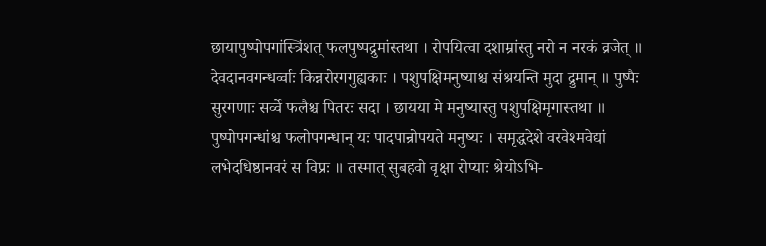छायापुष्पोपगांस्त्रिंशत् फलपुष्पद्रुमांस्तथा । रोपयित्वा दशाम्रांस्तु नरो न नरकं व्रजेत् ॥ देवदानवगन्धर्व्वाः किन्नरोरगगुह्यकाः । पशुपक्षिमनुष्याश्च संश्रयन्ति मुदा द्रुमान् ॥ पुष्पैः सुरगणाः सर्व्वे फलैश्च पितरः सदा । छायया मे मनुष्यास्तु पशुपक्षिमृगास्तथा ॥ पुष्पोपगन्धांश्च फलोपगन्धान् यः पादपान्रोपयते मनुष्यः । समृद्धदेशे वरवेश्मवेद्यां लभेदधिष्ठानवरं स विप्रः ॥ तस्मात् सुबहवो वृक्षा रोप्याः श्रेयोऽभि-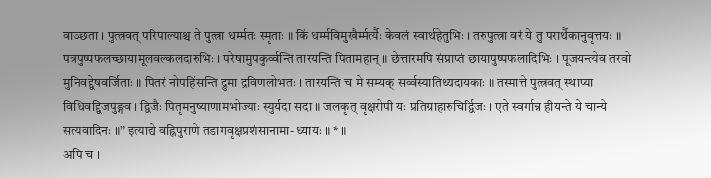वाञ्छता । पुत्त्रवत् परिपाल्याश्च ते पुत्त्रा धर्म्मतः स्मृताः ॥ किं धर्म्मविमुखैर्म्मर्त्यैः केवलं स्वार्थहेतुभिः । तरुपुत्त्रा वरं ये तु परार्थैकानुवृत्तयः ॥ पत्रपुष्पफलच्छायामूलवल्कलदारुभिः । परेषामुपकुर्व्वन्ति तारयन्ति पितामहान् ॥ छेत्तारमपि संप्राप्तं छायापुष्पफलादिभिः । पूजयन्त्येव तरवो मुनिवद्द्वेषवर्जिताः ॥ पितरं नोपहिंसन्ति द्रुमा द्रविणलोभतः । तारयन्ति च मे सम्यक् सर्व्वस्यातिथ्यदायकाः ॥ तस्मात्ते पुत्त्रवत् स्थाप्या विधिवद्द्विजपुङ्गव । द्विजैः पितृमनुष्याणामभोज्याः स्युर्यदा सदा ॥ जलकृत् वृक्षरोपी यः प्रतिग्राहारुचिर्द्विजः । एते स्वर्गान्न हीयन्ते ये चान्ये सत्यवादिनः ॥” इत्याद्ये वह्निपुराणे तडागवृक्षप्रशंसानामा- ध्यायः ॥ * ॥
अपि च ।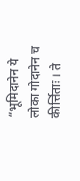“भूमिदानेन ये लोका गोदानेन च कीर्त्तिताः । ते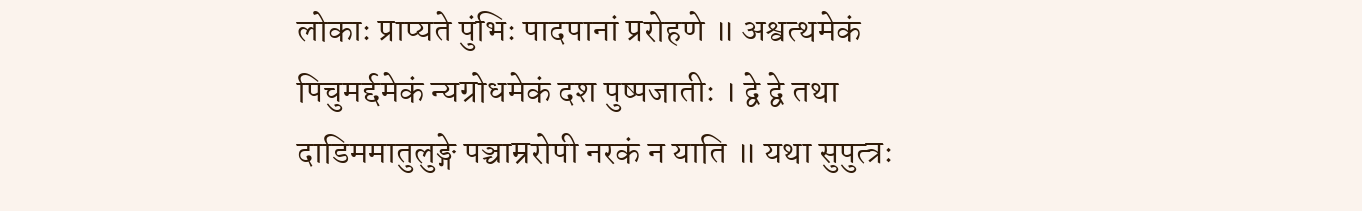लोकाः प्राप्यते पुंभिः पादपानां प्ररोहणे ॥ अश्वत्थमेकं पिचुमर्द्दमेकं न्यग्रोधमेकं दश पुष्पजातीः । द्वे द्वे तथा दाडिममातुलुङ्गे पञ्चाम्ररोपी नरकं न याति ॥ यथा सुपुत्त्रः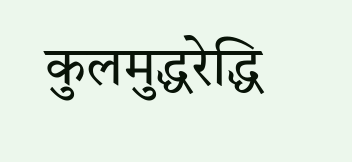कुलमुद्धरेद्धि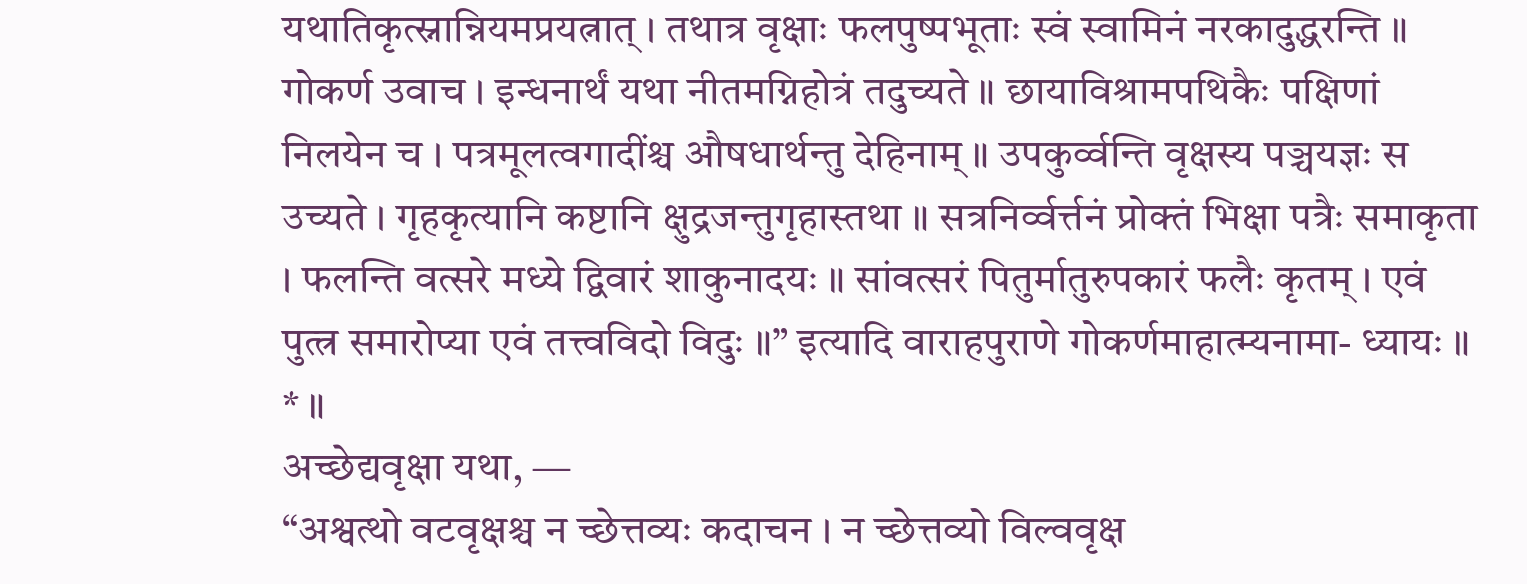यथातिकृत्स्नान्नियमप्रयत्नात् । तथात्र वृक्षाः फलपुष्पभूताः स्वं स्वामिनं नरकादुद्धरन्ति ॥ गोकर्ण उवाच । इन्धनार्थं यथा नीतमग्निहोत्रं तदुच्यते ॥ छायाविश्रामपथिकैः पक्षिणां निलयेन च । पत्रमूलत्वगादींश्च औषधार्थन्तु देहिनाम् ॥ उपकुर्व्वन्ति वृक्षस्य पञ्चयज्ञः स उच्यते । गृहकृत्यानि कष्टानि क्षुद्रजन्तुगृहास्तथा ॥ सत्रनिर्व्वर्त्तनं प्रोक्तं भिक्षा पत्रैः समाकृता । फलन्ति वत्सरे मध्ये द्विवारं शाकुनादयः ॥ सांवत्सरं पितुर्मातुरुपकारं फलैः कृतम् । एवं पुत्त्र समारोप्या एवं तत्त्वविदो विदुः ॥” इत्यादि वाराहपुराणे गोकर्णमाहात्म्यनामा- ध्यायः ॥ * ॥
अच्छेद्यवृक्षा यथा, —
“अश्वत्थो वटवृक्षश्च न च्छेत्तव्यः कदाचन । न च्छेत्तव्यो विल्ववृक्ष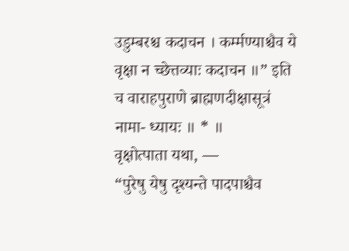उडुम्बरश्च कदाचन । कर्म्मण्याश्चैव ये वृक्षा न च्छेत्तव्याः कदाचन ॥” इति च वाराहपुराणे ब्राह्मणदीक्षासूत्रं नामा- ध्यायः ॥ * ॥
वृक्षोत्पाता यथा, —
“पुरेषु येषु दृश्यन्ते पादपाश्चैव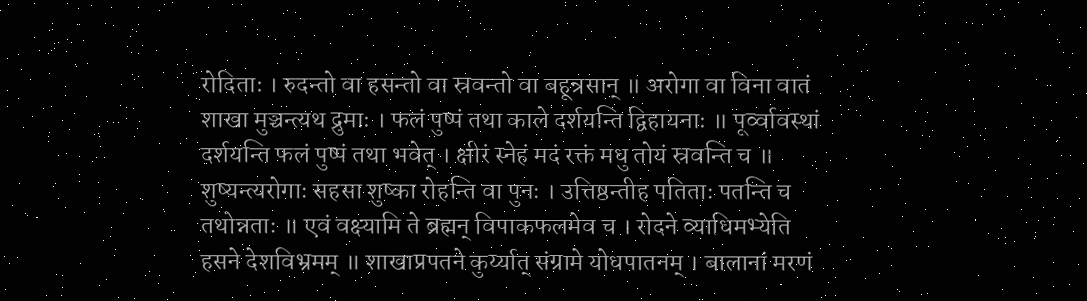रोदिताः । रुदन्तो वा हसन्तो वा स्रवन्तो वा बहून्रसान् ॥ अरोगा वा विना वातं शाखा मुञ्चन्त्यथ द्रुमाः । फलं पुष्पं तथा काले दर्शयन्ति द्विहायनाः ॥ पूर्व्वावस्थां दर्शयन्ति फलं पुष्पं तथा भवेत् । क्षीरं स्नेहं मदं रक्तं मधु तोयं स्रवन्ति च ॥ शुष्यन्त्यरोगाः सहसा शुष्का रोहन्ति वा पुनः । उत्तिष्ठन्तीह पतिताः पतन्ति च तथोन्नताः ॥ एवं वक्ष्यामि ते ब्रह्मन् विपाकफलमेव च । रोदने व्याधिमभ्येति हसने देशविभ्रमम् ॥ शाखाप्रपतने कुर्य्यात् संग्रामे योधपातनम् । बालानां मरणं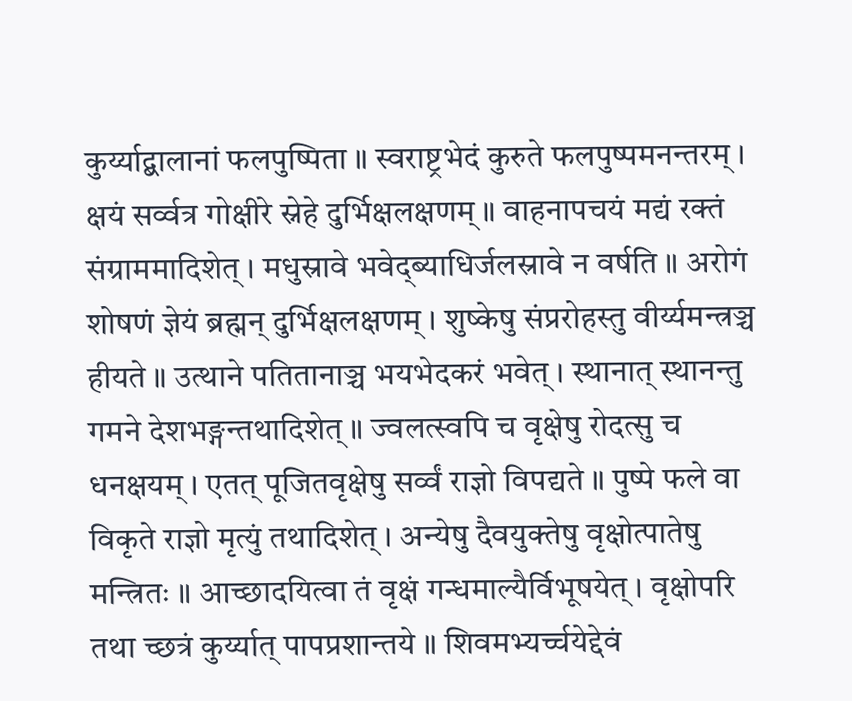कुर्य्याद्बालानां फलपुष्पिता ॥ स्वराष्ट्रभेदं कुरुते फलपुष्पमनन्तरम् । क्षयं सर्व्वत्र गोक्षीरे स्नेहे दुर्भिक्षलक्षणम् ॥ वाहनापचयं मद्यं रक्तं संग्राममादिशेत् । मधुस्रावे भवेद्ब्याधिर्जलस्रावे न वर्षति ॥ अरोगं शोषणं ज्ञेयं ब्रह्मन् दुर्भिक्षलक्षणम् । शुष्केषु संप्ररोहस्तु वीर्य्यमन्त्रञ्च हीयते ॥ उत्थाने पतितानाञ्च भयभेदकरं भवेत् । स्थानात् स्थानन्तु गमने देशभङ्गन्तथादिशेत् ॥ ज्वलत्स्वपि च वृक्षेषु रोदत्सु च धनक्षयम् । एतत् पूजितवृक्षेषु सर्व्वं राज्ञो विपद्यते ॥ पुष्पे फले वा विकृते राज्ञो मृत्युं तथादिशेत् । अन्येषु दैवयुक्तेषु वृक्षोत्पातेषु मन्त्रितः ॥ आच्छादयित्वा तं वृक्षं गन्धमाल्यैर्विभूषयेत् । वृक्षोपरि तथा च्छत्रं कुर्य्यात् पापप्रशान्तये ॥ शिवमभ्यर्च्चयेद्देवं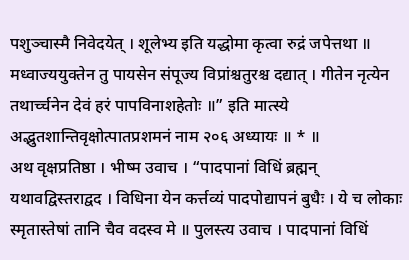पशुञ्चास्मै निवेदयेत् । शूलेभ्य इति यद्धोमा कृत्वा रुद्रं जपेत्तथा ॥ मध्वाज्ययुक्तेन तु पायसेन संपूज्य विप्रांश्चतुरश्च दद्यात् । गीतेन नृत्येन तथार्च्चनेन देवं हरं पापविनाशहेतोः ॥” इति मात्स्ये अद्भुतशान्तिवृक्षोत्पातप्रशमनं नाम २०६ अध्यायः ॥ * ॥
अथ वृक्षप्रतिष्ठा । भीष्म उवाच । “पादपानां विधिं ब्रह्मन् यथावद्विस्तराद्वद । विधिना येन कर्त्तव्यं पादपोद्यापनं बुधैः । ये च लोकाः स्मृतास्तेषां तानि चैव वदस्व मे ॥ पुलस्त्य उवाच । पादपानां विधिं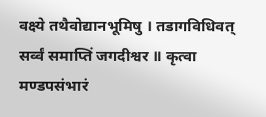वक्ष्ये तथैवोद्यानभूमिषु । तडागविधिवत् सर्व्वं समाप्तिं जगदीश्वर ॥ कृत्वा मण्डपसंभारं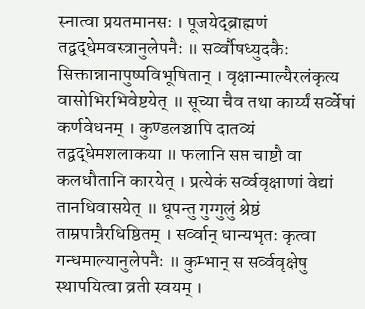स्नात्वा प्रयतमानसः । पूजयेद्ब्राह्मणं तद्वद्धेमवस्त्रानुलेपनैः ॥ सर्व्वौषध्युदकैः सिक्तान्नानापुष्पविभूषितान् । वृक्षान्माल्यैरलंकृत्य वासोभिरभिवेष्टयेत् ॥ सूच्या चैव तथा कार्य्यं सर्व्वेषां कर्णवेधनम् । कुण्डलञ्चापि दातव्यं तद्वद्धेमशलाकया ॥ फलानि सप्त चाष्टौ वा कलधौतानि कारयेत् । प्रत्येकं सर्व्ववृक्षाणां वेद्यां तानधिवासयेत् ॥ धूपन्तु गुग्गुलुं श्रेष्ठं ताम्रपात्रैरधिष्ठितम् । सर्व्वान् धान्यभृतः कृत्वा गन्धमाल्यानुलेपनैः ॥ कुम्भान् स सर्व्ववृक्षेषु स्थापयित्वा व्रती स्वयम् ।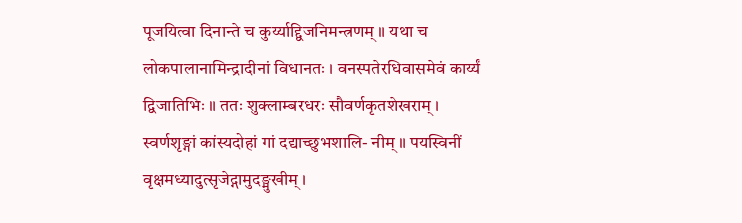पूजयित्वा दिनान्ते च कुर्य्याद्द्विजनिमन्त्रणम् ॥ यथा च लोकपालानामिन्द्रादीनां विधानतः । वनस्पतेरधिवासमेवं कार्य्यं द्विजातिभिः ॥ ततः शुक्लाम्बरधरः सौवर्णकृतशेखराम् । स्वर्णशृङ्गां कांस्यदोहां गां दद्याच्छुभशालि- नीम् ॥ पयस्विनीं वृक्षमध्यादुत्सृजेद्गामुदङ्मुखीम् ।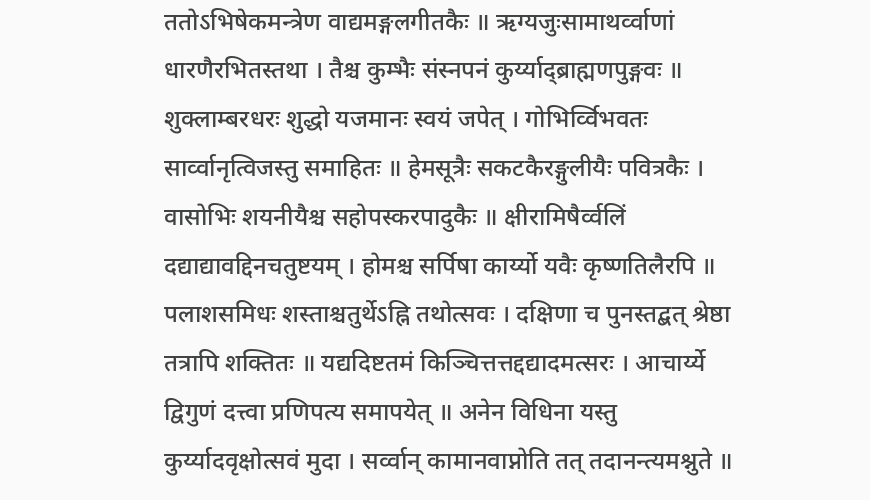ततोऽभिषेकमन्त्रेण वाद्यमङ्गलगीतकैः ॥ ऋग्यजुःसामाथर्व्वाणां धारणैरभितस्तथा । तैश्च कुम्भैः संस्नपनं कुर्य्याद्ब्राह्मणपुङ्गवः ॥ शुक्लाम्बरधरः शुद्धो यजमानः स्वयं जपेत् । गोभिर्व्विभवतः सार्व्वानृत्विजस्तु समाहितः ॥ हेमसूत्रैः सकटकैरङ्गुलीयैः पवित्रकैः । वासोभिः शयनीयैश्च सहोपस्करपादुकैः ॥ क्षीरामिषैर्व्वलिं दद्याद्यावद्दिनचतुष्टयम् । होमश्च सर्पिषा कार्य्यो यवैः कृष्णतिलैरपि ॥ पलाशसमिधः शस्ताश्चतुर्थेऽह्नि तथोत्सवः । दक्षिणा च पुनस्तद्बत् श्रेष्ठा तत्रापि शक्तितः ॥ यद्यदिष्टतमं किञ्चित्तत्तद्दद्यादमत्सरः । आचार्य्ये द्विगुणं दत्त्वा प्रणिपत्य समापयेत् ॥ अनेन विधिना यस्तु कुर्य्यादवृक्षोत्सवं मुदा । सर्व्वान् कामानवाप्नोति तत् तदानन्त्यमश्नुते ॥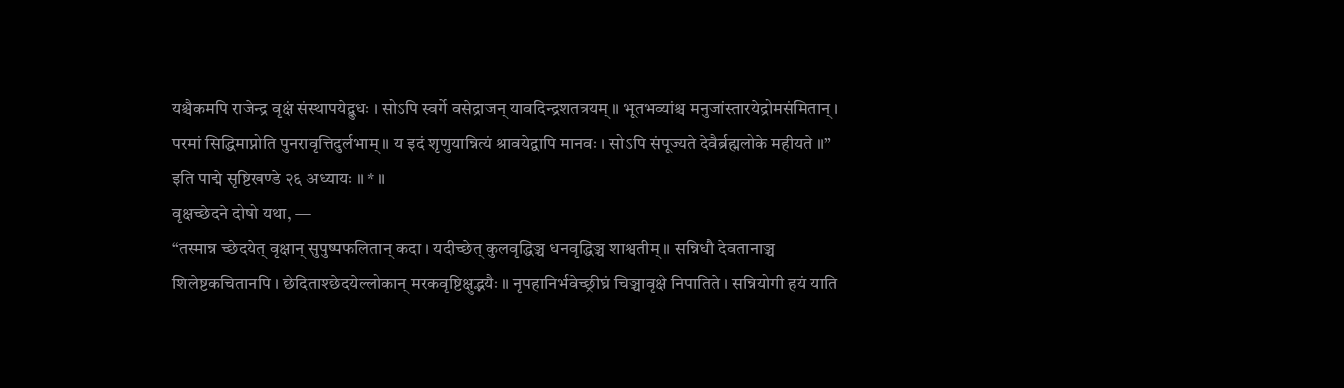यश्चैकमपि राजेन्द्र वृक्षं संस्थापयेद्बुधः । सोऽपि स्वर्गे वसेद्राजन् यावदिन्द्रशतत्रयम् ॥ भूतभव्यांश्च मनुजांस्तारयेद्रोमसंमितान् । परमां सिद्धिमाप्नोति पुनरावृत्तिदुर्लभाम् ॥ य इदं शृणुयान्नित्यं श्रावयेद्वापि मानवः । सोऽपि संपूज्यते देवैर्ब्रह्मलोके महीयते ॥” इति पाद्मे सृष्टिखण्डे २६ अध्यायः ॥ * ॥
वृक्षच्छेदने दोषो यथा, —
“तस्मान्न च्छेदयेत् वृक्षान् सुपुष्पफलितान् कदा । यदीच्छेत् कुलवृद्धिञ्च धनवृद्धिञ्च शाश्वतीम् ॥ सन्निधौ देवतानाञ्च शिलेष्टकचितानपि । छेदिताश्छेदयेल्लोकान् मरकवृष्टिक्षुद्भयैः ॥ नृपहानिर्भवेच्छ्रीघ्रं चिञ्चावृक्षे निपातिते । सन्नियोगी हयं याति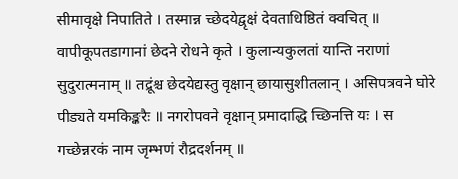सीमावृक्षे निपातिते । तस्मान्न च्छेदयेद्वृक्षं देवताधिष्ठितं क्वचित् ॥ वापीकूपतडागानां छेदने रोधने कृते । कुलान्यकुलतां यान्ति नराणां सुदुरात्मनाम् ॥ तद्रूंश्च छेदयेद्यस्तु वृक्षान् छायासुशीतलान् । असिपत्रवने घोरे पीड्यते यमकिङ्करैः ॥ नगरोपवने वृक्षान् प्रमादाद्धि च्छिनत्ति यः । स गच्छेन्नरकं नाम जृम्भणं रौद्रदर्शनम् ॥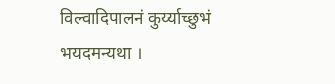विल्वादिपालनं कुर्य्याच्छुभं भयदमन्यथा ।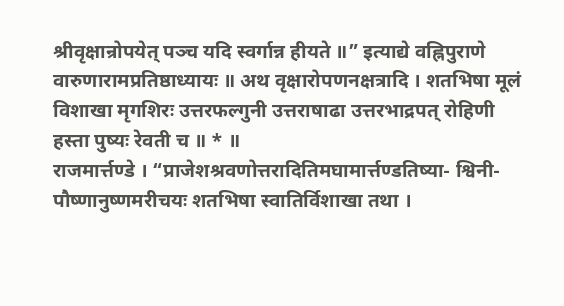श्रीवृक्षान्रोपयेत् पञ्च यदि स्वर्गान्न हीयते ॥” इत्याद्ये वह्निपुराणे वारुणारामप्रतिष्ठाध्यायः ॥ अथ वृक्षारोपणनक्षत्रादि । शतभिषा मूलं विशाखा मृगशिरः उत्तरफल्गुनी उत्तराषाढा उत्तरभाद्रपत् रोहिणी हस्ता पुष्यः रेवती च ॥ * ॥
राजमार्त्तण्डे । “प्राजेशश्रवणोत्तरादितिमघामार्त्तण्डतिष्या- श्विनी- पौष्णानुष्णमरीचयः शतभिषा स्वातिर्विशाखा तथा ।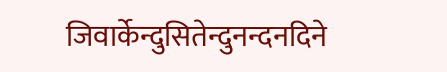जिवार्केन्दुसितेन्दुनन्दनदिने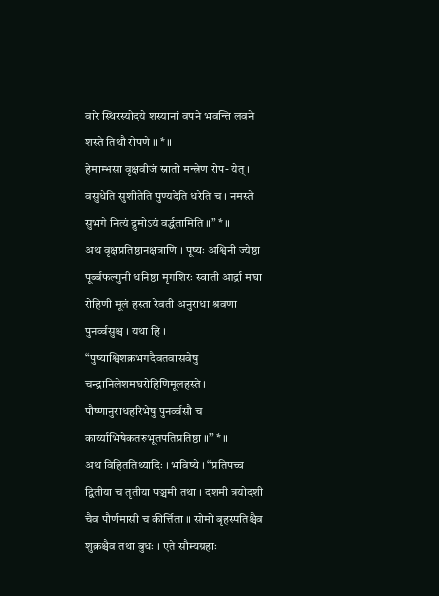वारे स्थिरस्योदये शस्यानां वपने भवन्ति लवने शस्ते तिथौ रोपणे ॥ * ॥
हेमाम्भसा वृक्षवीजं स्नातो मन्त्रेण रोप- येत् । वसुधेति सुशीतेति पुण्यदेति धरेति च । नमस्ते सुभगे नित्यं द्रुमोऽयं वर्द्धतामिति ॥” * ॥
अथ वृक्षप्रतिष्ठानक्षत्राणि । पूष्यः अश्विनी ज्येष्ठा पूर्ब्बफल्गुनी धनिष्ठा मृगशिरः स्वाती आर्द्रा मघा रोहिणी मूलं हस्ता रेवती अनुराधा श्रवणा पुनर्व्वसुश्च । यथा हि । “पुष्याश्विशक्रभगदैवतवासवेषु चन्द्रानिलेशमघरोहिणिमूलहस्ते । पौष्णानुराधहरिभेषु पुनर्व्वसौ च कार्य्याभिषेकतरुभूतपतिप्रतिष्ठा ॥” * ॥
अथ विहिततिथ्यादिः । भविष्ये । “प्रतिपच्च द्वितीया च तृतीया पञ्चमी तथा । दशमी त्रयोदशी चैव पौर्णमासी च कीर्त्तिता ॥ सोमो बृहस्पतिश्चैव शुक्रश्चैव तथा बुधः । एते सौम्यग्रहाः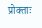प्रोक्ताः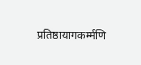प्रतिष्ठायागकर्म्मणि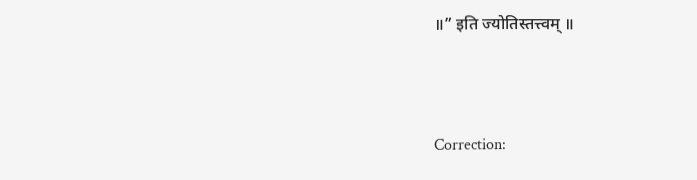॥” इति ज्योतिस्तत्त्वम् ॥



Correction: